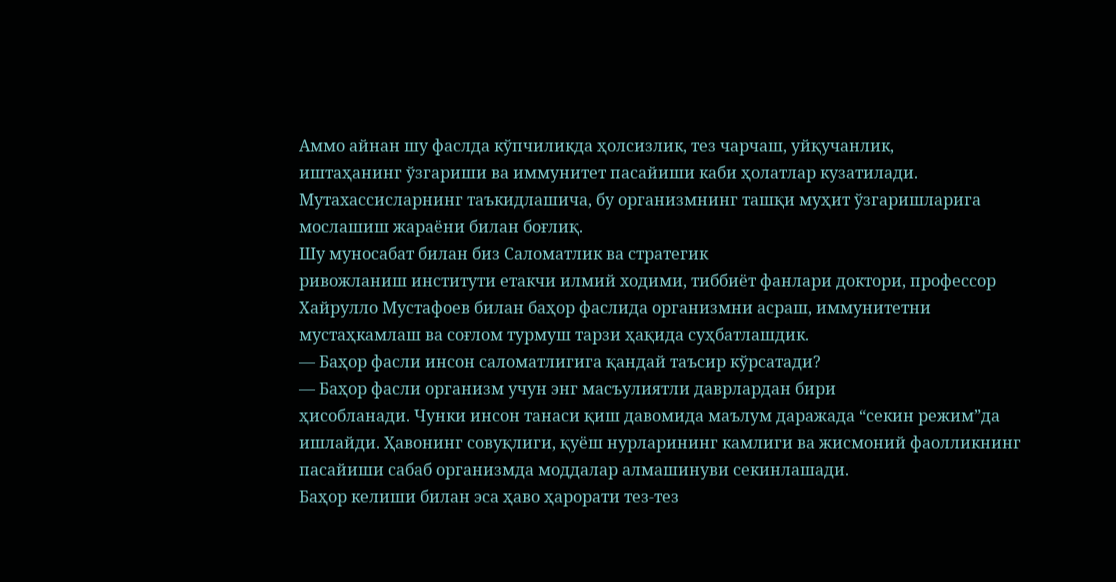Аммо айнан шу фаслда кўпчиликда ҳолсизлик, тез чарчаш, уйқучанлик,
иштаҳанинг ўзгариши ва иммунитет пасайиши каби ҳолатлар кузатилади.
Мутахассисларнинг таъкидлашича, бу организмнинг ташқи муҳит ўзгаришларига
мослашиш жараёни билан боғлиқ.
Шу муносабат билан биз Саломатлик ва стратегик
ривожланиш институти етакчи илмий ходими, тиббиёт фанлари доктори, профессор
Хайрулло Мустафоев билан баҳор фаслида организмни асраш, иммунитетни
мустаҳкамлаш ва соғлом турмуш тарзи ҳақида суҳбатлашдик.
— Баҳор фасли инсон саломатлигига қандай таъсир кўрсатади?
— Баҳор фасли организм учун энг масъулиятли даврлардан бири
ҳисобланади. Чунки инсон танаси қиш давомида маълум даражада “секин режим”да
ишлайди. Ҳавонинг совуқлиги, қуёш нурларининг камлиги ва жисмоний фаолликнинг
пасайиши сабаб организмда моддалар алмашинуви секинлашади.
Баҳор келиши билан эса ҳаво ҳарорати тез-тез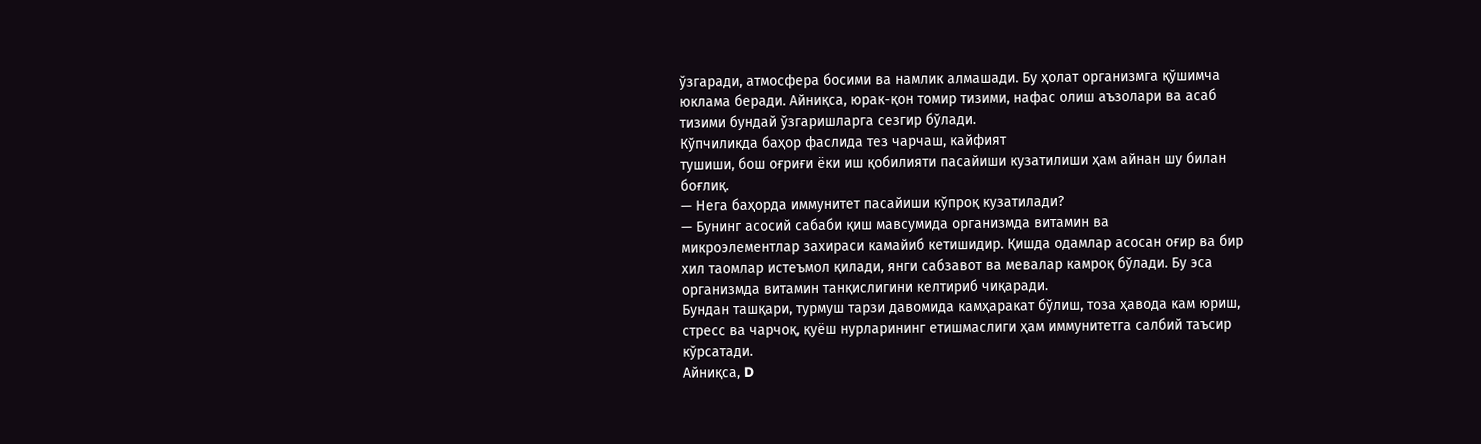ўзгаради, атмосфера босими ва намлик алмашади. Бу ҳолат организмга қўшимча
юклама беради. Айниқса, юрак-қон томир тизими, нафас олиш аъзолари ва асаб
тизими бундай ўзгаришларга сезгир бўлади.
Кўпчиликда баҳор фаслида тез чарчаш, кайфият
тушиши, бош оғриғи ёки иш қобилияти пасайиши кузатилиши ҳам айнан шу билан
боғлиқ.
— Нега баҳорда иммунитет пасайиши кўпроқ кузатилади?
— Бунинг асосий сабаби қиш мавсумида организмда витамин ва
микроэлементлар захираси камайиб кетишидир. Қишда одамлар асосан оғир ва бир
хил таомлар истеъмол қилади, янги сабзавот ва мевалар камроқ бўлади. Бу эса
организмда витамин танқислигини келтириб чиқаради.
Бундан ташқари, турмуш тарзи давомида камҳаракат бўлиш, тоза ҳавода кам юриш, стресс ва чарчоқ, қуёш нурларининг етишмаслиги ҳам иммунитетга салбий таъсир кўрсатади.
Айниқса, D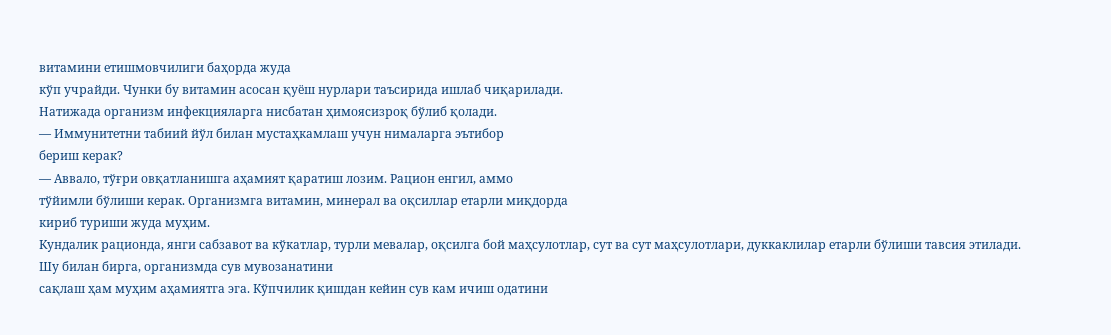витамини етишмовчилиги баҳорда жуда
кўп учрайди. Чунки бу витамин асосан қуёш нурлари таъсирида ишлаб чиқарилади.
Натижада организм инфекцияларга нисбатан ҳимоясизроқ бўлиб қолади.
— Иммунитетни табиий йўл билан мустаҳкамлаш учун нималарга эътибор
бериш керак?
— Аввало, тўғри овқатланишга аҳамият қаратиш лозим. Рацион енгил, аммо
тўйимли бўлиши керак. Организмга витамин, минерал ва оқсиллар етарли миқдорда
кириб туриши жуда муҳим.
Кундалик рационда, янги сабзавот ва кўкатлар, турли мевалар, оқсилга бой маҳсулотлар, сут ва сут маҳсулотлари, дуккаклилар етарли бўлиши тавсия этилади.
Шу билан бирга, организмда сув мувозанатини
сақлаш ҳам муҳим аҳамиятга эга. Кўпчилик қишдан кейин сув кам ичиш одатини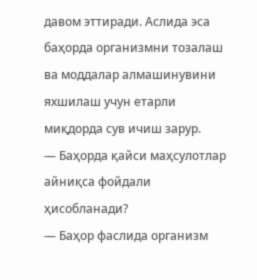давом эттиради. Аслида эса баҳорда организмни тозалаш ва моддалар алмашинувини
яхшилаш учун етарли миқдорда сув ичиш зарур.
— Баҳорда қайси маҳсулотлар айниқса фойдали ҳисобланади?
— Баҳор фаслида организм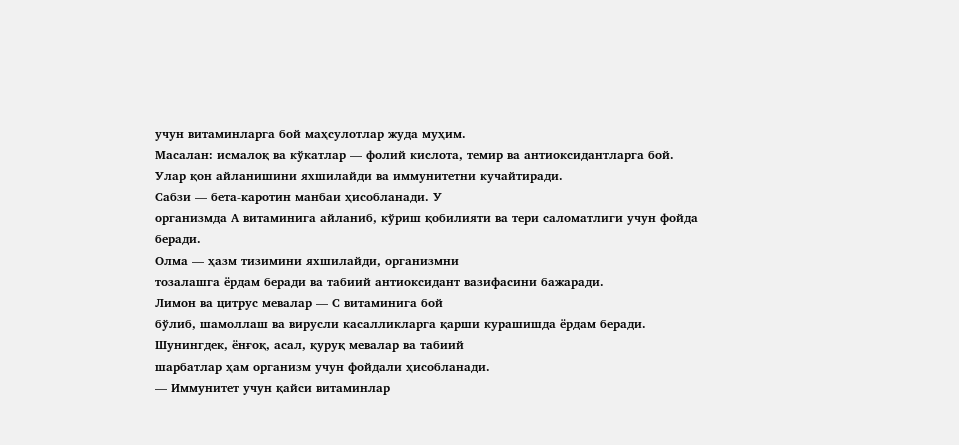учун витаминларга бой маҳсулотлар жуда муҳим.
Масалан: исмалоқ ва кўкатлар — фолий кислота, темир ва антиоксидантларга бой.
Улар қон айланишини яхшилайди ва иммунитетни кучайтиради.
Сабзи — бета-каротин манбаи ҳисобланади. У
организмда А витаминига айланиб, кўриш қобилияти ва тери саломатлиги учун фойда
беради.
Олма — ҳазм тизимини яхшилайди, организмни
тозалашга ёрдам беради ва табиий антиоксидант вазифасини бажаради.
Лимон ва цитрус мевалар — С витаминига бой
бўлиб, шамоллаш ва вирусли касалликларга қарши курашишда ёрдам беради.
Шунингдек, ёнғоқ, асал, қуруқ мевалар ва табиий
шарбатлар ҳам организм учун фойдали ҳисобланади.
— Иммунитет учун қайси витаминлар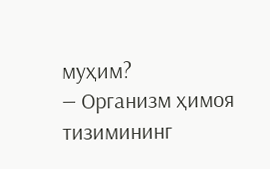муҳим?
— Организм ҳимоя тизимининг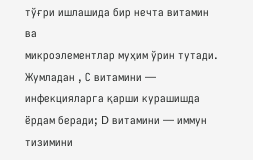тўғри ишлашида бир нечта витамин ва
микроэлементлар муҳим ўрин тутади.
Жумладан , С витамини — инфекцияларга қарши курашишда ёрдам беради; D витамини — иммун тизимини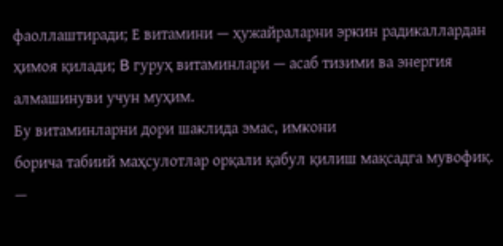фаоллаштиради; Е витамини — ҳужайраларни эркин радикаллардан ҳимоя қилади; B гуруҳ витаминлари — асаб тизими ва энергия алмашинуви учун муҳим.
Бу витаминларни дори шаклида эмас, имкони
борича табиий маҳсулотлар орқали қабул қилиш мақсадга мувофиқ.
—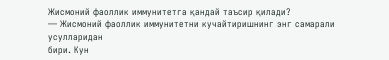Жисмоний фаоллик иммунитетга қандай таъсир қилади?
— Жисмоний фаоллик иммунитетни кучайтиришнинг энг самарали усулларидан
бири. Кун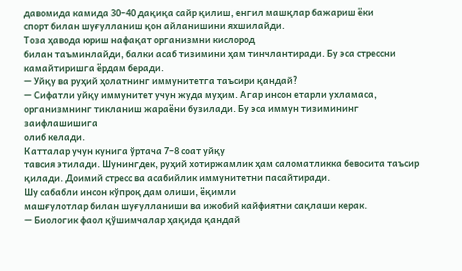давомида камида 30–40 дақиқа сайр қилиш, енгил машқлар бажариш ёки
спорт билан шуғулланиш қон айланишини яхшилайди.
Тоза ҳавода юриш нафақат организмни кислород
билан таъминлайди, балки асаб тизимини ҳам тинчлантиради. Бу эса стрессни
камайтиришга ёрдам беради.
— Уйқу ва руҳий ҳолатнинг иммунитетга таъсири қандай?
— Сифатли уйқу иммунитет учун жуда муҳим. Агар инсон етарли ухламаса,
организмнинг тикланиш жараёни бузилади. Бу эса иммун тизимининг заифлашишига
олиб келади.
Катталар учун кунига ўртача 7–8 соат уйқу
тавсия этилади. Шунингдек, руҳий хотиржамлик ҳам саломатликка бевосита таъсир
қилади. Доимий стресс ва асабийлик иммунитетни пасайтиради.
Шу сабабли инсон кўпроқ дам олиши, ёқимли
машғулотлар билан шуғулланиши ва ижобий кайфиятни сақлаши керак.
— Биологик фаол қўшимчалар ҳақида қандай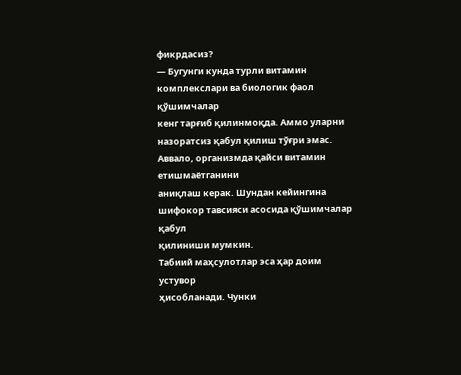фикрдасиз?
— Бугунги кунда турли витамин комплекслари ва биологик фаол қўшимчалар
кенг тарғиб қилинмоқда. Аммо уларни назоратсиз қабул қилиш тўғри эмас.
Аввало, организмда қайси витамин етишмаётганини
аниқлаш керак. Шундан кейингина шифокор тавсияси асосида қўшимчалар қабул
қилиниши мумкин.
Табиий маҳсулотлар эса ҳар доим устувор
ҳисобланади. Чунки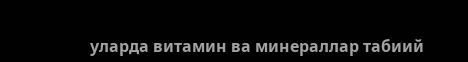уларда витамин ва минераллар табиий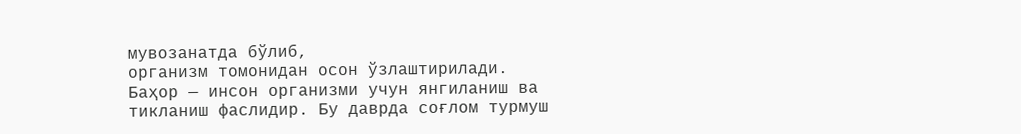мувозанатда бўлиб,
организм томонидан осон ўзлаштирилади.
Баҳор — инсон организми учун янгиланиш ва
тикланиш фаслидир. Бу даврда соғлом турмуш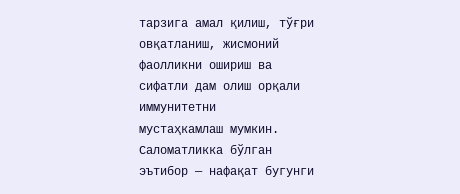тарзига амал қилиш, тўғри
овқатланиш, жисмоний фаолликни ошириш ва сифатли дам олиш орқали иммунитетни
мустаҳкамлаш мумкин.
Саломатликка бўлган эътибор — нафақат бугунги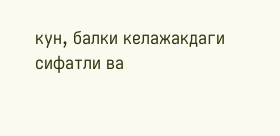кун, балки келажакдаги сифатли ва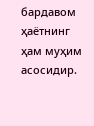бардавом ҳаётнинг ҳам муҳим асосидир.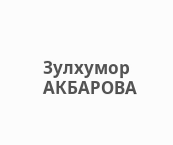Зулхумор АКБАРОВА